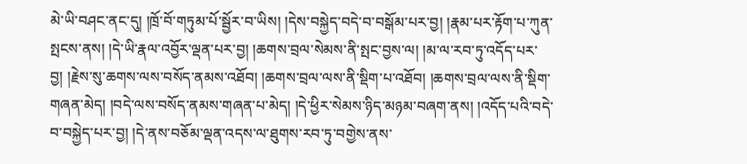མེ་ཡི་བཤང་ནང་དུ། །ཁྲོ་བོ་གཏུམ་པོ་སྦྱོར་བ་ཡིས། །དེས་བསྐྱེད་བདེ་བ་བསྒོམ་པར་བྱ། །རྣམ་པར་རྟོག་པ་ཀུན་སྤངས་ནས། །དེ་ཡི་རྣལ་འབྱོར་ལྡན་པར་བྱ། །ཆགས་བྲལ་སེམས་ནི་སྤང་བྱས་ལ། །མ་ལ་རབ་ཏུ་འདོད་པར་བྱ། །རྗེས་སུ་ཆགས་ལས་བསོད་ནམས་འཐོབ། །ཆགས་བྲལ་ལས་ནི་སྡིག་པ་འཐོབ། །ཆགས་བྲལ་ལས་ནི་སྡིག་གཞན་མེད། །བདེ་ལས་བསོད་ནམས་གཞན་པ་མེད། །དེ་ཕྱིར་སེམས་ཉིད་མཉམ་བཞག་ནས། །འདོད་པའི་བདེ་བ་བསྐྱེད་པར་བྱ། །དེ་ནས་བཅོམ་ལྡན་འདས་ལ་ཐུགས་རབ་ཏུ་བགྱེས་ནས་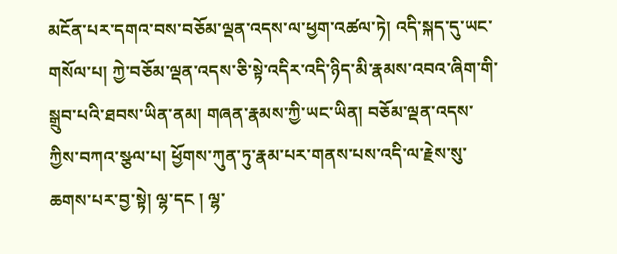མངོན་པར་དགའ་བས་བཅོམ་ལྡན་འདས་ལ་ཕྱག་འཚལ་ཏེ། འདི་སྐད་དུ་ཡང་གསོལ་པ། ཀྱེ་བཅོམ་ལྡན་འདས་ཅི་སྟེ་འདིར་འདི་ཉིད་མི་རྣམས་འབའ་ཞིག་གི་སྒྲུབ་པའི་ཐབས་ཡིན་ནམ། གཞན་རྣམས་ཀྱི་ཡང་ཡིན། བཅོམ་ལྡན་འདས་ཀྱིས་བཀའ་སྩལ་པ། ཕྱོགས་ཀུན་ཏུ་རྣམ་པར་གནས་པས་འདི་ལ་རྗེས་སུ་ཆགས་པར་བྱ་སྟེ། ལྷ་དང ། ལྷ་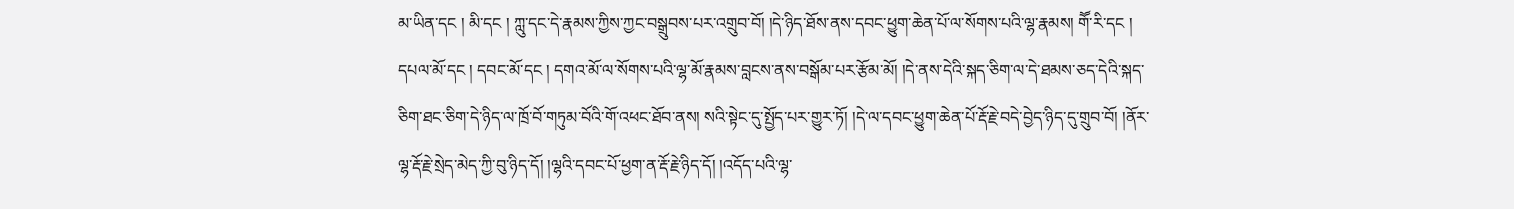མ་ཡིན་དང ། མི་དང ། ཀླུ་དང་དེ་རྣམས་ཀྱིས་ཀྱང་བསྒྲུབས་པར་འགྲུབ་བོ། །དེ་ཉིད་ཐོས་ནས་དབང་ཕྱུག་ཆེན་པོ་ལ་སོགས་པའི་ལྷ་རྣམས། གཽ་རི་དང ། དཔལ་མོ་དང ། དབང་མོ་དང ། དགའ་མོ་ལ་སོགས་པའི་ལྷ་མོ་རྣམས་བླངས་ནས་བསྒོམ་པར་རྩོམ་མོ། །དེ་ནས་དེའི་སྐད་ཅིག་ལ་དེ་ཐམས་ཅད་དེའི་སྐད་ཅིག་ཐང་ཅིག་དེ་ཉིད་ལ་ཁྲོ་བོ་གཏུམ་བོའི་གོ་འཕང་ཐོབ་ནས། སའི་སྟེང་དུ་སྤྱོད་པར་གྱུར་ཏོ། །དེ་ལ་དབང་ཕྱུག་ཆེན་པོ་རྡོ་རྗེ་བདེ་བྱེད་ཉིད་དུ་གྲུབ་བོ། །ནོར་ལྷ་རྡོ་རྗེ་སྲེད་མེད་ཀྱི་བུ་ཉིད་དོ། །ལྷའི་དབང་པོ་ཕྱག་ན་རྡོ་རྗེ་ཉིད་དོ། །འདོད་པའི་ལྷ་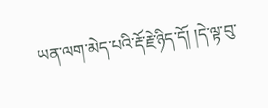ཡན་ལག་མེད་པའི་རྡོ་རྗེ་ཉིད་དོ། །དེ་ལྟ་བུ་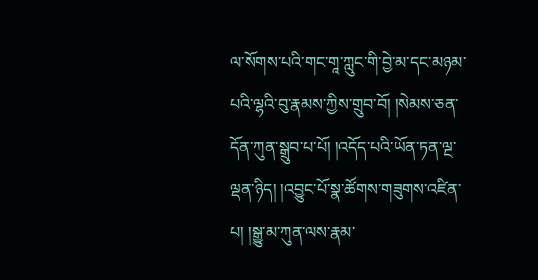ལ་སོགས་པའི་གང་གཱ་ཀླུང་གི་བྱེ་མ་དང་མཉམ་པའི་ལྷའི་བུ་རྣམས་ཀྱིས་གྲུབ་བོ། །སེམས་ཅན་དོན་ཀུན་སྒྲུབ་པ་པོ། །འདོད་པའི་ཡོན་ཏན་ལྔ་ལྡན་ཉིད། །འབྱུང་པོ་སྣ་ཚོགས་གཟུགས་འཛིན་པ། །སྒྱུ་མ་ཀུན་ལས་རྣམ་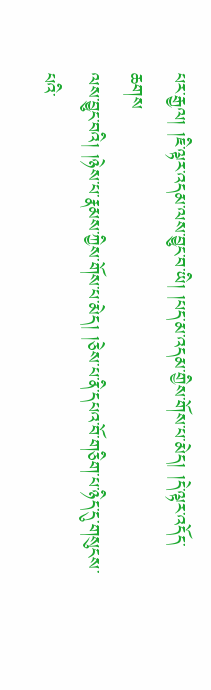པར་རྒྱལ། །ཇི་ལྟར་འདམ་ལས་བྱུང་བ་ཡི། །པད་མ་འདམ་གྱིས་གོས་པ་མེད། །དེ་ལྟར་འདོད་ཆགས
ལས་བྱུང་བའི། །ཉེས་པ་རྣམས་ཀྱིས་གོས་པ་མེད། །ཅེས་པ་ནི་དཔའ་བོ་གཅིག་པ་ཉིད་དུ་གསུངས་པའི་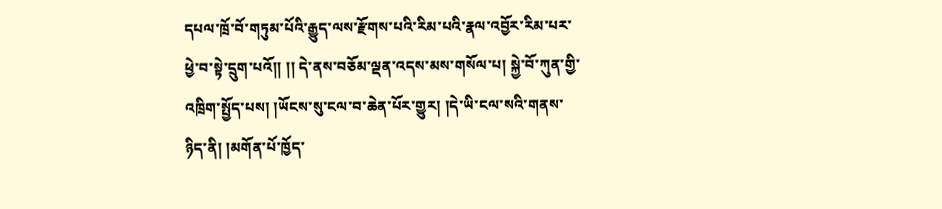དཔལ་ཁྲོ་བོ་གཏུམ་པོའི་རྒྱུད་ལས་རྫོགས་པའི་རིམ་པའི་རྣལ་འབྱོར་རིམ་པར་ཕྱེ་བ་སྟེ་དྲུག་པའོ།། །། དེ་ནས་བཅོམ་ལྡན་འདས་མས་གསོལ་པ། སྐྱེ་བོ་ཀུན་གྱི་འཁྲིག་སྤྱོད་པས། །ཡོངས་སུ་ངལ་བ་ཆེན་པོར་གྱུར། །དེ་ཡི་ངལ་སའི་གནས་ཉིད་ནི། །མགོན་པོ་ཁྱོད་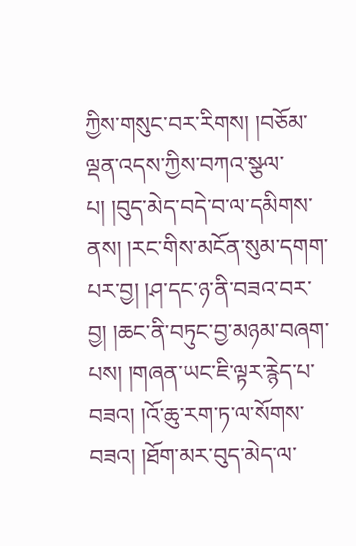ཀྱིས་གསུང་བར་རིགས། །བཅོམ་ལྡན་འདས་ཀྱིས་བཀའ་སྩལ་པ། །བུད་མེད་བདེ་བ་ལ་དམིགས་ནས། །རང་གིས་མངོན་སུམ་དགག་པར་བྱ། །ཤ་དང་ཉ་ནི་བཟའ་བར་བྱ། །ཆང་ནི་བཏུང་བྱ་མཉམ་བཞག་པས། །གཞན་ཡང་ཇི་ལྟར་རྙེད་པ་བཟའ། །འོ་ཆུ་རག་ཏ་ལ་སོགས་བཟའ། །ཐོག་མར་བུད་མེད་ལ་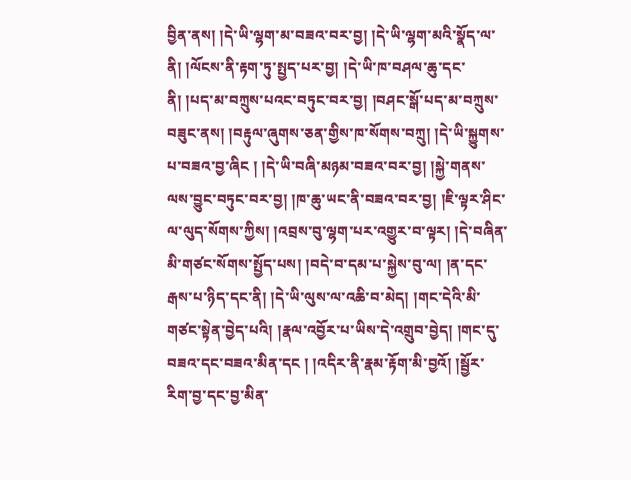བྱིན་ནས། །དེ་ཡི་ལྷག་མ་བཟའ་བར་བྱ། །དེ་ཡི་ལྷག་མའི་སྣོད་ལ་ནི། །ལོངས་ནི་རྟག་ཏུ་སྤྱད་པར་བྱ། །དེ་ཡི་ཁ་བཤལ་ཆུ་དང་ནི། །པད་མ་བཀྲུས་པའང་བཏུང་བར་བྱ། །བཤང་སྒོ་པད་མ་བཀྲུས་བཟུང་ནས། །བརྟུལ་ཞུགས་ཅན་གྱིས་ཁ་སོགས་བཀྲུ། །དེ་ཡི་སྐྱུགས་པ་བཟའ་བྱ་ཞིང ། །དེ་ཡི་བཞི་མཉམ་བཟའ་བར་བྱ། །སྐྱེ་གནས་ལས་བྱུང་བཏུང་བར་བྱ། །ཁ་ཆུ་ཡང་ནི་བཟའ་བར་བྱ། །ཇི་ལྟར་ཤིང་ལ་ལུད་སོགས་ཀྱིས། །འབྲས་བུ་ལྷག་པར་འགྱུར་བ་ལྟར། །དེ་བཞིན་མི་གཙང་སོགས་སྤྱོད་པས། །བདེ་བ་དམ་པ་སྐྱེས་བུ་ལ། །ན་དང་རྒས་པ་ཉིད་དང་ནི། །དེ་ཡི་ལུས་ལ་འཆི་བ་མེད། །གང་དེའི་མི་གཙང་སྟེན་བྱེད་པའི། །རྣལ་འབྱོར་པ་ཡིས་དེ་འགྲུབ་བྱེད། །གང་དུ་བཟའ་དང་བཟའ་མིན་དང ། །འདིར་ནི་རྣམ་རྟོག་མི་བྱའོ། །སྦྱོར་རིག་བྱ་དང་བྱ་མིན་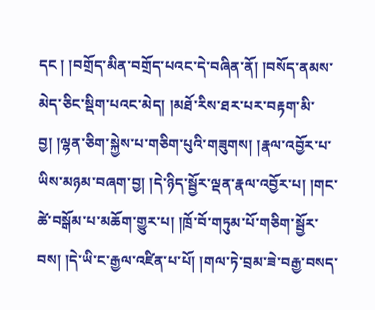དང ། །བགྲོད་མིན་བགྲོད་པའང་དེ་བཞིན་ནོ། །བསོད་ནམས་མེད་ཅིང་སྡིག་པའང་མེད། །མཐོ་རིས་ཐར་པར་བརྟག་མི་བྱ། །ལྷན་ཅིག་སྐྱེས་པ་གཅིག་པུའི་གཟུགས། །རྣལ་འབྱོར་པ་ཡིས་མཉམ་བཞག་བྱ། །དེ་ཉིད་སྦྱོར་ལྡན་རྣལ་འབྱོར་པ། །གང་ཚེ་བསྒོམ་པ་མཆོག་གྱུར་པ། །ཁྲོ་བོ་གཏུམ་པོ་གཅིག་སྦྱོར་བས། །དེ་ཡི་ང་རྒྱལ་འཛིན་པ་པོ། །གལ་ཏེ་བྲམ་ཟེ་བརྒྱ་བསད་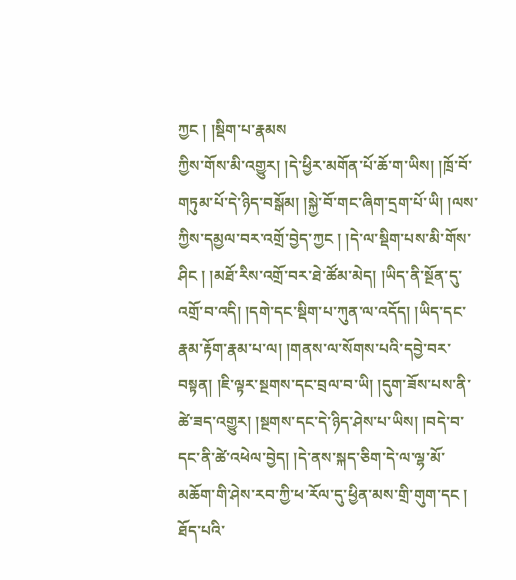ཀྱང ། །སྡིག་པ་རྣམས
ཀྱིས་གོས་མི་འགྱུར། །དེ་ཕྱིར་མགོན་པོ་ཆོ་ག་ཡིས། །ཁྲོ་བོ་གཏུམ་པོ་དེ་ཉིད་བསྒོམ། །སྐྱེ་བོ་གང་ཞིག་དྲག་པོ་ཡི། །ལས་ཀྱིས་དམྱལ་བར་འགྲོ་བྱེད་ཀྱང ། །དེ་ལ་སྡིག་པས་མི་གོས་ཤིང ། །མཐོ་རིས་འགྲོ་བར་ཐེ་ཚོམ་མེད། །ཡིད་ནི་སྔོན་དུ་འགྲོ་བ་འདི། །དགེ་དང་སྡིག་པ་ཀུན་ལ་འདོད། །ཡིད་དང་རྣམ་རྟོག་རྣམ་པ་ལ། །གནས་ལ་སོགས་པའི་དབྱེ་བར་བསྟན། །ཇི་ལྟར་སྔགས་དང་བྲལ་བ་ཡི། །དུག་ཟོས་པས་ནི་ཚེ་ཟད་འགྱུར། །སྔགས་དང་དེ་ཉིད་ཤེས་པ་ཡིས། །བདེ་བ་དང་ནི་ཚེ་འཕེལ་བྱེད། །དེ་ནས་སྐད་ཅིག་དེ་ལ་ལྷ་མོ་མཆོག་གི་ཤེས་རབ་ཀྱི་ཕ་རོལ་དུ་ཕྱིན་མས་གྲི་གུག་དང ། ཐོད་པའི་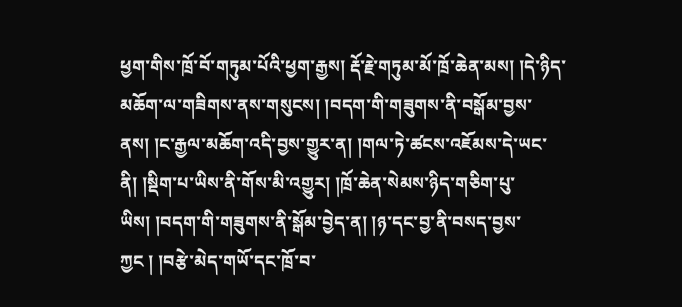ཕྱག་གིས་ཁྲོ་བོ་གཏུམ་པོའི་ཕྱག་རྒྱས། རྡོ་རྗེ་གཏུམ་མོ་ཁྲོ་ཆེན་མས། །དེ་ཉིད་མཆོག་ལ་གཟིགས་ནས་གསུངས། །བདག་གི་གཟུགས་ནི་བསྒོམ་བྱས་ནས། །ང་རྒྱལ་མཆོག་འདི་བྱས་གྱུར་ན། །གལ་ཏེ་ཚངས་འཇོམས་དེ་ཡང་ནི། །སྡིག་པ་ཡིས་ནི་གོས་མི་འགྱུར། །ཁྲོ་ཆེན་སེམས་ཉིད་གཅིག་པུ་ཡིས། །བདག་གི་གཟུགས་ནི་སྒོམ་བྱེད་ན། །ཉ་དང་བྱ་ནི་བསད་བྱས་ཀྱང ། །བརྩེ་མེད་གཡོ་དང་ཁྲོ་བ་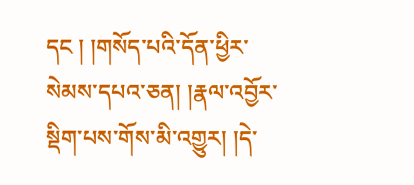དང ། །གསོད་པའི་དོན་ཕྱིར་སེམས་དཔའ་ཅན། །རྣལ་འབྱོར་སྡིག་པས་གོས་མི་འགྱུར། །དེ་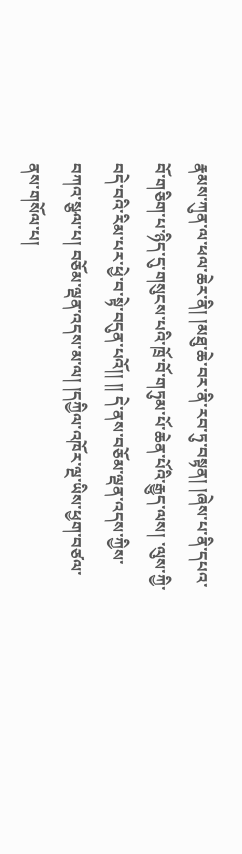རྣམས་ཀུན་ལ་ཕལ་ཆེར་ནི། །མཐུ་ཆེ་བར་ནི་རབ་ཏུ་བསྟན། །ཞེས་པ་ནི་དཔའ་བོ་གཅིག་པ་ཉིད་དུ་གསུངས་པའི་ཁྲོ་བོ་གཏུམ་པོ་ཆེན་པོའི་རྒྱུད་ལས། ་ལུས་ཀྱི་བདེ་བའི་རིམ་པར་ཕྱེ་བ་སྟེ་བདུན་པའོ།། །། དེ་ནས་བཅོམ་ལྡན་འདས་ཀྱིས་བཀའ་སྩལ་པ། བཅོམ་ལྡན་འདས་མ་ལ། །དཀྱིལ་འཁོར་ལྔ་ཡིས་ཕྱག་བཙལ་ནས་གསོལ་པ།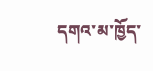དགའ་མ་ཁྱོད་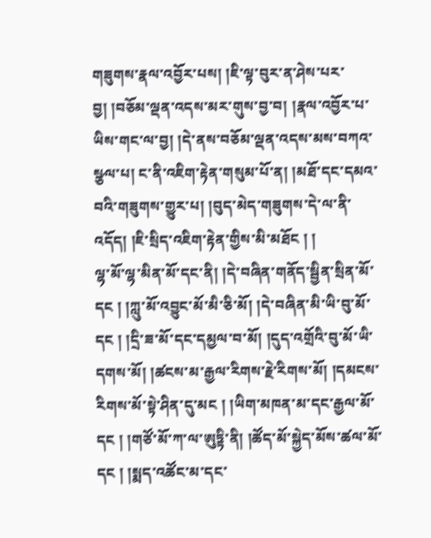གཟུགས་རྣལ་འབྱོར་པས། །ཇི་ལྟ་བུར་ན་ཤེས་པར་བྱ། །བཅོམ་ལྡན་འདས་མར་གུས་བྱ་བ། །རྣལ་འབྱོར་པ་ཡིས་གང་ལ་བྱ། །དེ་ནས་བཅོམ་ལྡན་འདས་མས་བཀའ་སྩལ་པ། ང་ནི་འཇིག་རྟེན་གསུམ་པོ་ན། །མཐོ་དང་དམའ་བའི་གཟུགས་གྱུར་པ། །བུད་མེད་གཟུགས་དེ་ལ་ནི་འདོད། །ཇི་སྲིད་འཇིག་རྟེན་གྱིས་མི་མཐོང ། །
ལྷ་མོ་ལྷ་མིན་མོ་དང་ནི། །དེ་བཞིན་གནོད་སྦྱིན་སྲིན་མོ་དང ། །ཀླུ་མོ་འབྱུང་མོ་མི་ཅི་མོ། །དེ་བཞིན་མི་ཡི་བུ་མོ་དང ། །དྲི་ཟ་མོ་དང་དམྱལ་བ་མོ། །དུད་འགྲོའི་བུ་མོ་ཡི་དགས་མོ། །ཚངས་མ་རྒྱལ་རིགས་རྗེ་རིགས་མོ། །དམངས་རིགས་མོ་སྟེ་ཤིན་དུ་མང ། །ཡིག་མཁན་མ་དང་རྒྱལ་མོ་དང ། །གཙོ་མོ་ཀ་ལ་ཨུཏྟི་ནི། །ཚོད་མོ་སྐྱེད་མོས་ཚལ་མོ་དང ། །སྨད་འཚོང་མ་དང་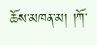ཆོས་མཁན་མ། །ཀོ་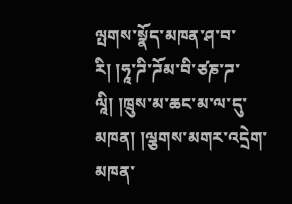ལྤགས་སྣོད་མཁན་ཤ་བ་རི། །ཧཱ་ཌི་ཌོམ་བི་ཙཎ་ཌ་ལཱི། །ཁྲུས་མ་ཆང་མ་ལ་དུ་མཁན། །ལྕགས་མགར་འདྲེག་མཁན་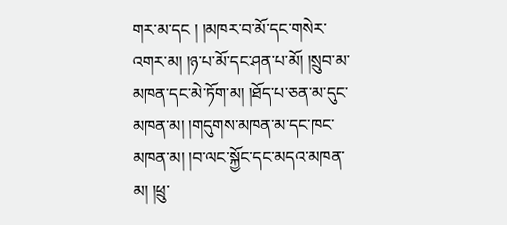གར་མ་དང ། །མཁར་བ་མོ་དང་གསེར་འགར་མ། །ཉ་པ་མོ་དང་ཤན་པ་མོ། །སྲུབ་མ་མཁན་དང་མེ་ཏོག་མ། །ཐོད་པ་ཅན་མ་དུང་མཁན་མ། །གདུགས་མཁན་མ་དང་ཁང་མཁན་མ། །བ་ལང་སྐྱོང་དང་མདའ་མཁན་མ། །ཕྲུ་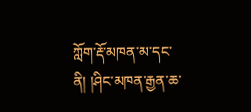ཀློག་རྡོ་མཁན་མ་དང་ནི། །ཤིང་མཁན་རྒྱན་ཆ་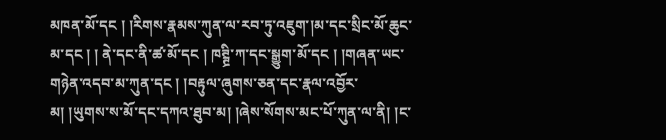མཁན་མོ་དང ། །རིགས་རྣམས་ཀུན་ལ་རབ་ཏུ་འཇུག་།མ་དང་སྲིང་མོ་ཆུང་མ་དང ། ། ནེ་དང་ནི་ཚ་མོ་དང ། ཁཊྚྲི་ཀ་དང་སྒྱུག་མོ་དང ། །གཞན་ཡང་གཉེན་འདབ་མ་ཀུན་དང ། །བརྟུལ་ཞུགས་ཅན་དང་རྣལ་འབྱོར་མ། །ཡུགས་ས་མོ་དང་དཀའ་ཐུབ་མ། །ཞེས་སོགས་མང་པོ་ཀུན་ལ་ནི། །ང་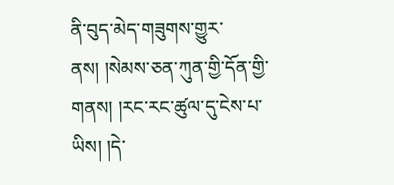ནི་བུད་མེད་གཟུགས་གྱུར་ནས། །སེམས་ཅན་ཀུན་གྱི་དོན་གྱི་གནས། །རང་རང་ཚུལ་དུ་ངེས་པ་ཡིས། །དེ་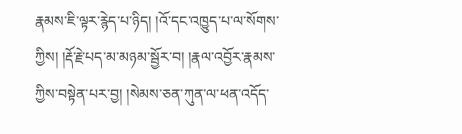རྣམས་ཇི་ལྟར་རྙེད་པ་ཉིད། །འོ་དང་འཁྱུད་པ་ལ་སོགས་ཀྱིས། །རྡོ་རྗེ་པད་མ་མཉམ་སྦྱོར་བ། །རྣལ་འབྱོར་རྣམས་ཀྱིས་བསྟེན་པར་བྱ། །སེམས་ཅན་ཀུན་ལ་ཕན་འདོད་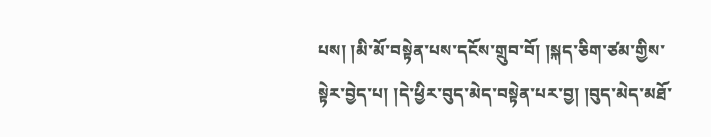པས། །མི་མོ་བསྟེན་པས་དངོས་གྲུབ་བོ། །སྐད་ཅིག་ཙམ་གྱིས་སྟེར་བྱེད་པ། །དེ་ཕྱིར་བུད་མེད་བསྟེན་པར་བྱ། །བུད་མེད་མཐོ་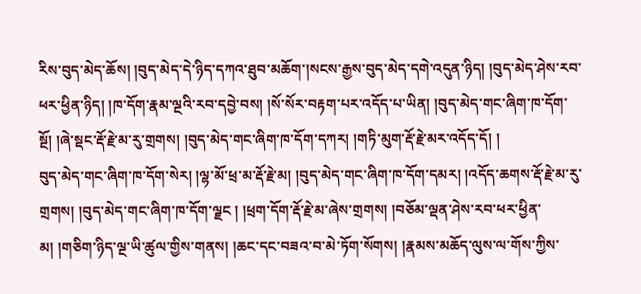རིས་བུད་མེད་ཆོས། །བུད་མེད་དེ་ཉིད་དཀའ་ཐུབ་མཆོག་།སངས་རྒྱས་བུད་མེད་དགེ་འདུན་ཉིད། །བུད་མེད་ཤེས་རབ་ཕར་ཕྱིན་ཉིད། །ཁ་དོག་རྣམ་ལྔའི་རབ་དབྱེ་བས། །སོ་སོར་བརྟག་པར་འདོད་པ་ཡིན། །བུད་མེད་གང་ཞིག་ཁ་དོག་སྔོ། །ཞེ་སྡང་རྡོ་རྗེ་མ་རུ་གྲགས། །བུད་མེད་གང་ཞིག་ཁ་དོག་དཀར། །གཏི་མུག་རྡོ་རྗེ་མར་འདོད་དོ། །
བུད་མེད་གང་ཞིག་ཁ་དོག་སེར། །ལྷ་མོ་ཕྲ་མ་རྡོ་རྗེ་མ། །བུད་མེད་གང་ཞིག་ཁ་དོག་དམར། །འདོད་ཆགས་རྡོ་རྗེ་མ་རུ་གྲགས། །བུད་མེད་གང་ཞིག་ཁ་དོག་ལྗང ། །ཕྲག་དོག་རྡོ་རྗེ་མ་ཞེས་གྲགས། །བཅོམ་ལྡན་ཤེས་རབ་ཕར་ཕྱིན་མ། །གཅིག་ཉིད་ལྔ་ཡི་ཚུལ་གྱིས་གནས། །ཆང་དང་བཟའ་བ་མེ་ཏོག་སོགས། །རྣམས་མཆོད་ལུས་ལ་གོས་ཀྱིས་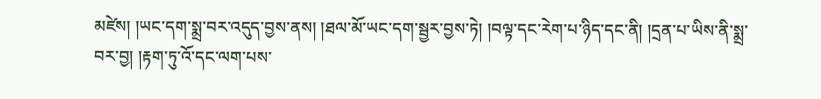མཛེས། །ཡང་དག་སྨྲ་བར་འདུད་བྱས་ནས། །ཐལ་མོ་ཡང་དག་སྦྱར་བྱས་ཏེ། །བལྟ་དང་རེག་པ་ཉིད་དང་ནི། །དྲན་པ་ཡིས་ནི་སྨྲ་བར་བྱ། །རྟག་ཏུ་འོ་དང་ལག་པས་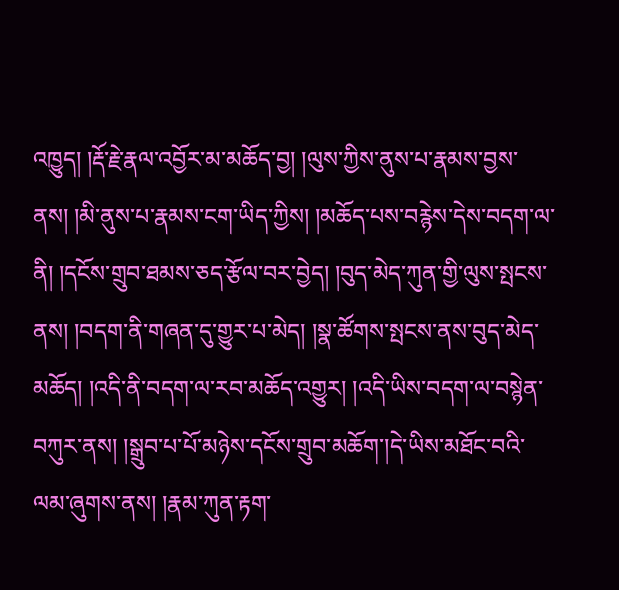འཁྱུད། །རྡོ་རྗེ་རྣལ་འབྱོར་མ་མཆོད་བྱ། །ལུས་ཀྱིས་ནུས་པ་རྣམས་བྱས་ནས། །མི་ནུས་པ་རྣམས་ངག་ཡིད་ཀྱིས། །མཆོད་པས་བརྙེས་དེས་བདག་ལ་ནི། །དངོས་གྲུབ་ཐམས་ཅད་རྩོལ་བར་བྱེད། །བུད་མེད་ཀུན་གྱི་ལུས་སྤངས་ནས། །བདག་ནི་གཞན་དུ་གྱུར་པ་མེད། །སྣ་ཚོགས་སྤངས་ནས་བུད་མེད་མཆོད། །འདི་ནི་བདག་ལ་རབ་མཆོད་འགྱུར། །འདི་ཡིས་བདག་ལ་བསྙེན་བཀུར་ནས། །སྒྲུབ་པ་པོ་མཉེས་དངོས་གྲུབ་མཆོག་།དེ་ཡིས་མཐོང་བའི་ལམ་ཞུགས་ནས། །རྣམ་ཀུན་རྟག་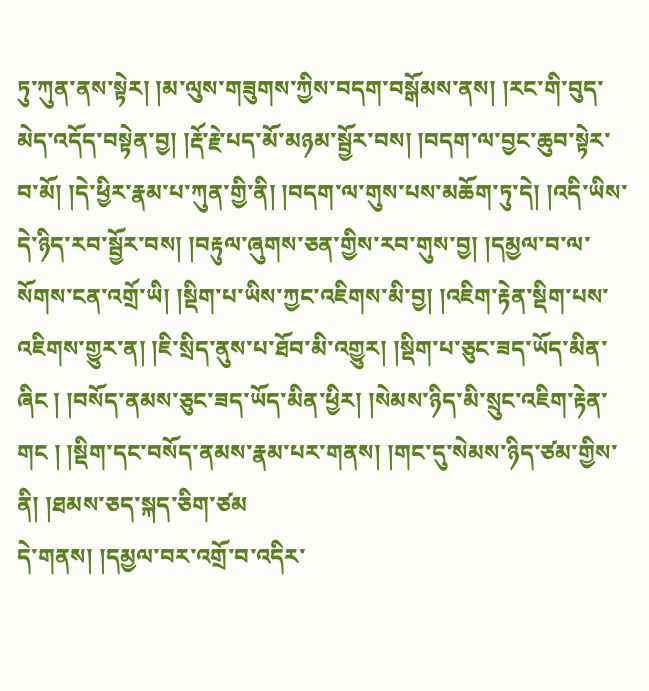ཏུ་ཀུན་ནས་སྟེར། །མ་ལུས་གཟུགས་ཀྱིས་བདག་བསྒོམས་ནས། །རང་གི་བུད་མེད་འདོད་བསྟེན་བྱ། །རྡོ་རྗེ་པད་མོ་མཉམ་སྦྱོར་བས། །བདག་ལ་བྱང་ཆུབ་སྟེར་བ་མོ། །དེ་ཕྱིར་རྣམ་པ་ཀུན་གྱི་ནི། །བདག་ལ་གུས་པས་མཆོག་ཏུ་དེ། །འདི་ཡིས་དེ་ཉིད་རབ་སྦྱོར་བས། །བརྟུལ་ཞུགས་ཅན་གྱིས་རབ་གུས་བྱ། །དམྱལ་བ་ལ་སོགས་ངན་འགྲོ་ཡི། །སྡིག་པ་ཡིས་ཀྱང་འཇིགས་མི་བྱ། །འཇིག་རྟེན་སྡིག་པས་འཇིགས་གྱུར་ན། །ཇི་སྲིད་ནུས་པ་ཐོབ་མི་འགྱུར། །སྡིག་པ་ཅུང་ཟད་ཡོད་མིན་ཞིང ། །བསོད་ནམས་ཅུང་ཟད་ཡོད་མིན་ཕྱིར། །སེམས་ཉིད་མི་སྲུང་འཇིག་རྟེན་གང ། །སྡིག་དང་བསོད་ནམས་རྣམ་པར་གནས། །གང་དུ་སེམས་ཉིད་ཙམ་གྱིས་ནི། །ཐམས་ཅད་སྐད་ཅིག་ཙམ
དེ་གནས། །དམྱལ་བར་འགྲོ་བ་འདིར་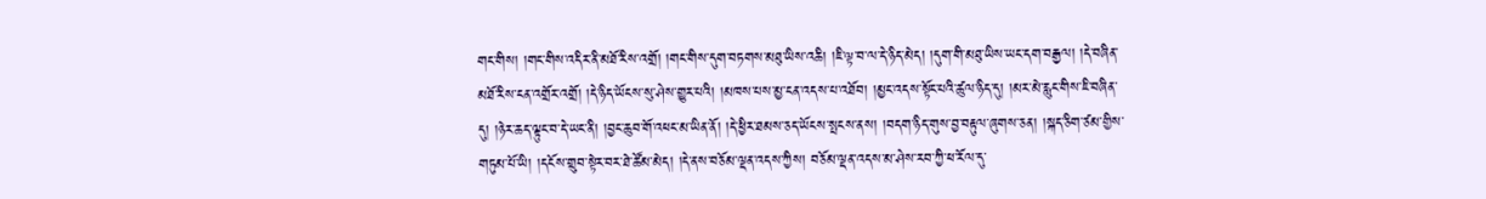གང་གིས། །གང་གིས་འདིར་ནི་མཐོ་རིས་འགྲོ། །གང་གིས་དུག་བཏགས་མཐུ་ཡིས་འཆི། །ཇི་ལྟ་བ་ལ་དེ་ཉིད་མེད། །དུག་གི་མཐུ་ཡིས་ཡང་དག་བརྒྱལ། །དེ་བཞིན་མཐོ་རིས་ངན་འགྲོར་འགྲོ། །དེ་ཉིད་ཡོངས་སུ་ཤེས་གྱུར་པའི། །མཁས་པས་མྱ་ངན་འདས་པ་འཐོབ། །མྱང་འདས་སྟོང་པའི་ཚུལ་ཉིད་དུ། །མར་མེ་རླུང་གིས་ཇི་བཞིན་དུ། །ཉེར་ཆད་ལྟུང་བ་དེ་ཡང་ནི། །བྱང་ཆུབ་གོ་འཕང་མ་ཡིན་ནོ། །དེ་ཕྱིར་ཐམས་ཅད་ཡོངས་སྤངས་ནས། །བདག་ཉིད་གུས་བྱ་བརྟུལ་ཞུགས་ཅན། །སྐད་ཅིག་ཙམ་གྱིས་གཏུམ་པོ་ཡི། །དངོས་གྲུབ་སྟེར་བར་ཐེ་ཚོམ་མེད། །དེ་ནས་བཅོམ་ལྡན་འདས་ཀྱིས། བཅོམ་ལྡན་འདས་མ་ཤེས་རབ་ཀྱི་ཕ་རོལ་དུ་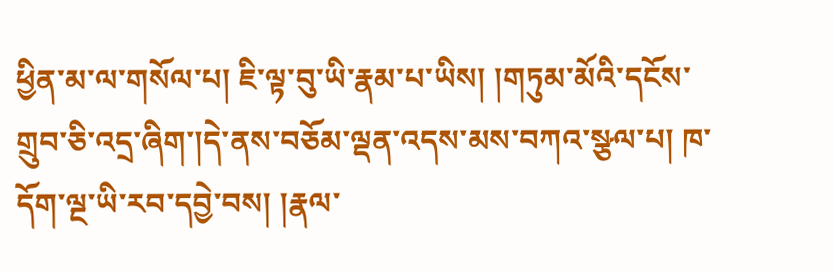ཕྱིན་མ་ལ་གསོལ་པ། ཇི་ལྟ་བུ་ཡི་རྣམ་པ་ཡིས། །གཏུམ་མོའི་དངོས་གྲུབ་ཅི་འདྲ་ཞིག་།དེ་ནས་བཅོམ་ལྡན་འདས་མས་བཀའ་སྩལ་པ། ཁ་དོག་ལྔ་ཡི་རབ་དབྱེ་བས། །རྣལ་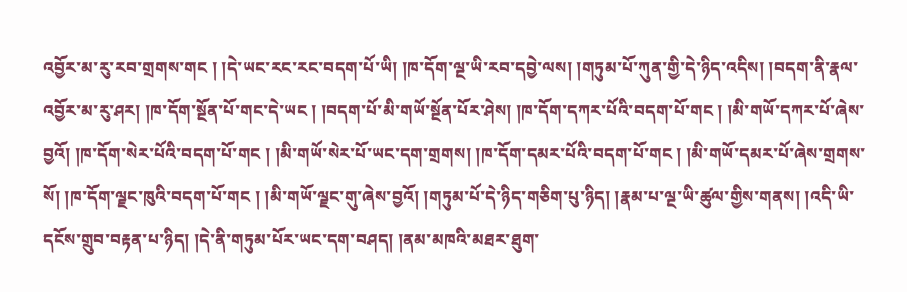འབྱོར་མ་རུ་རབ་གྲགས་གང ། །དེ་ཡང་རང་རང་བདག་པོ་ཡི། །ཁ་དོག་ལྔ་ཡི་རབ་དབྱེ་ལས། །གཏུམ་པོ་ཀུན་གྱི་དེ་ཉིད་འདིས། །བདག་ནི་རྣལ་འབྱོར་མ་རུ་ཤར། །ཁ་དོག་སྔོན་པོ་གང་དེ་ཡང ། །བདག་པོ་མི་གཡོ་སྔོན་པོར་ཤེས། །ཁ་དོག་དཀར་པོའི་བདག་པོ་གང ། །མི་གཡོ་དཀར་པོ་ཞེས་བྱའོ། །ཁ་དོག་སེར་པོའི་བདག་པོ་གང ། །མི་གཡོ་སེར་པོ་ཡང་དག་གྲགས། །ཁ་དོག་དམར་པོའི་བདག་པོ་གང ། །མི་གཡོ་དམར་པོ་ཞེས་གྲགས་སོ། །ཁ་དོག་ལྗང་ཁུའི་བདག་པོ་གང ། །མི་གཡོ་ལྗང་གུ་ཞེས་བྱའོ། །གཏུམ་པོ་དེ་ཉིད་གཅིག་པུ་ཉིད། །རྣམ་པ་ལྔ་ཡི་ཚུལ་གྱིས་གནས། །འདི་ཡི་དངོས་གྲུབ་བརྟན་པ་ཉིད། །དེ་ནི་གཏུམ་པོར་ཡང་དག་བཤད། །ནམ་མཁའི་མཐར་ཐུག་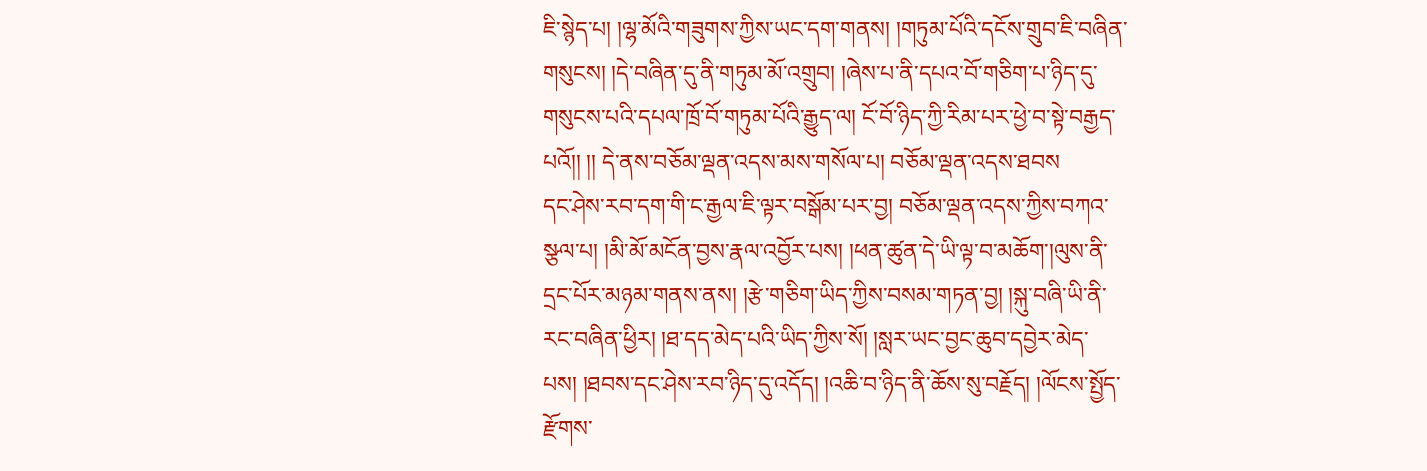ཇི་སྙེད་པ། །ལྷ་མོའི་གཟུགས་ཀྱིས་ཡང་དག་གནས། །གཏུམ་པོའི་དངོས་གྲུབ་ཇི་བཞིན་གསུངས། །དེ་བཞིན་དུ་ནི་གཏུམ་མོ་འགྲུབ། །ཞེས་པ་ནི་དཔའ་བོ་གཅིག་པ་ཉིད་དུ་གསུངས་པའི་དཔལ་ཁྲོ་བོ་གཏུམ་པོའི་རྒྱུད་ལ། ངོ་བོ་ཉིད་ཀྱི་རིམ་པར་ཕྱེ་བ་སྟེ་བརྒྱད་པའོ།། །། དེ་ནས་བཅོམ་ལྡན་འདས་མས་གསོལ་པ། བཅོམ་ལྡན་འདས་ཐབས
དང་ཤེས་རབ་དག་གི་ང་རྒྱལ་ཇི་ལྟར་བསྒོམ་པར་བྱ། བཅོམ་ལྡན་འདས་ཀྱིས་བཀའ་སྩལ་པ། །མི་མོ་མངོན་བྱས་རྣལ་འབྱོར་པས། །ཕན་ཚུན་དེ་ཡི་ལྟ་བ་མཆོག་།ལུས་ནི་དྲང་པོར་མཉམ་གནས་ནས། །རྩེ་གཅིག་ཡིད་ཀྱིས་བསམ་གཏན་བྱ། །སྐུ་བཞི་ཡི་ནི་རང་བཞིན་ཕྱིར། །ཐ་དད་མེད་པའི་ཡིད་ཀྱིས་སོ། །སླར་ཡང་བྱང་ཆུབ་དབྱེར་མེད་པས། །ཐབས་དང་ཤེས་རབ་ཉིད་དུ་འདོད། །འཆི་བ་ཉིད་ནི་ཆོས་སུ་བརྗོད། །ལོངས་སྤྱོད་རྫོགས་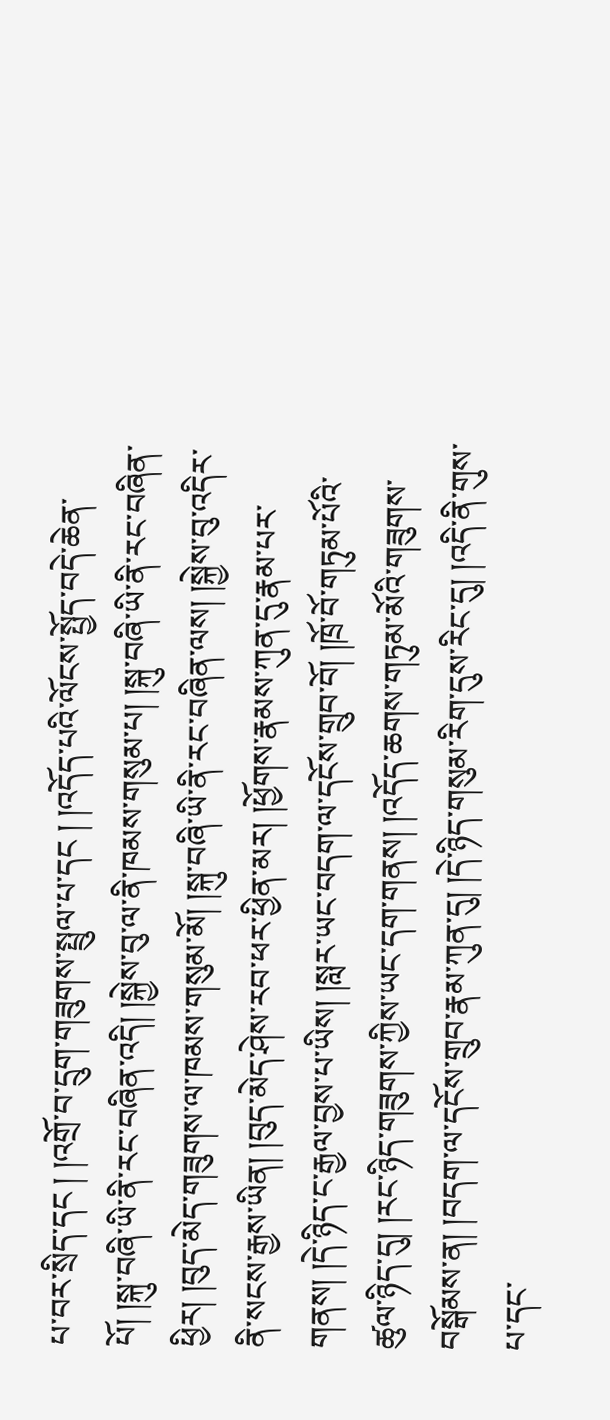པ་བར་སྲིད་དང ། །འགྲོ་བ་དྲུག་གཟུགས་སྤྲུལ་པ་དང ། །འདོད་པའི་ལོངས་སྤྱོད་བདེ་ཆེན་པོ། །སྐུ་བཞི་ཡི་ནི་རང་བཞིན་འདི། །སྐྱེས་བུ་ལ་ནི་ཁམས་གསུམ་པ། །སྐུ་བཞི་ཡི་ནི་རང་བཞིན་ཕྱིར། །བུད་མེད་གཟུགས་ལ་ཁམས་གསུམ་མོ། །སྐུ་བཞི་ཡི་ནི་རང་བཞིན་ལས། །སྐྱེས་བུ་འདིར་ནི་སངས་རྒྱས་ཡིན། །བུད་མེད་ཤེས་རབ་ཕར་ཕྱིན་མར། །ཕྱོགས་རྣམས་ཀུན་དུ་རྣམ་པར་གནས། །དེ་ཉིད་ང་རྒྱལ་བྱས་པ་ཡིས། །སླར་ཡང་བདག་ལ་དངོས་གྲུབ་བོ། །ཁྲོ་བོ་གཏུམ་པོའི་ཚུལ་ཉིད་དུ། །རང་ཉིད་གཟུགས་ཀྱིས་ཡང་དག་གནས། །འདོད་ཆགས་གཏུམ་མོའི་གཟུགས་བསྒོམས་ན། །བདག་ལ་དངོས་གྲུབ་རྣམ་ཀུན་དུ། །དེ་ཉིད་གསུམ་རིག་དུས་རིང་དུ། །འདི་ནི་གུས་པ་དང་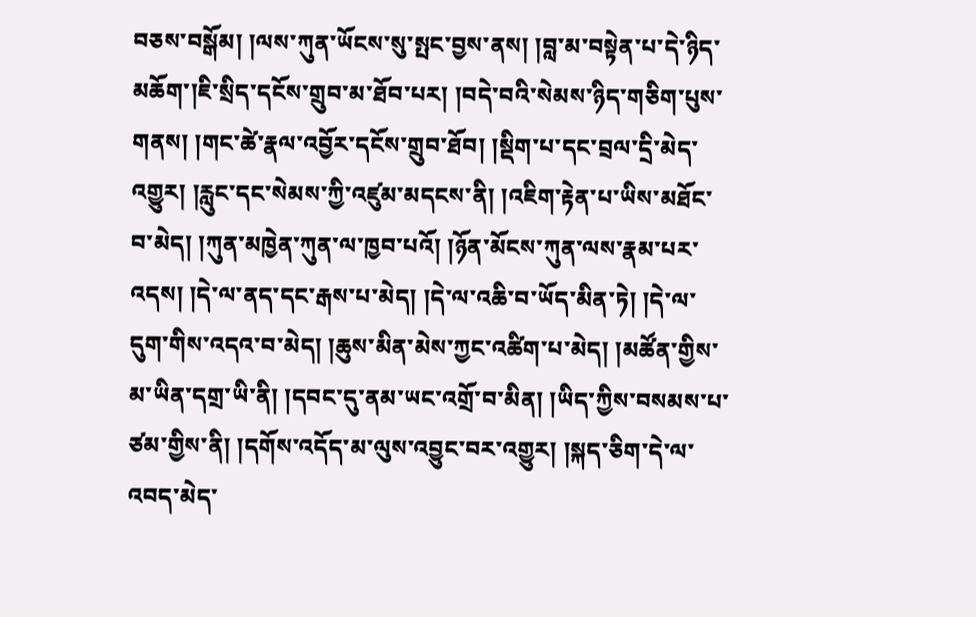བཅས་བསྒོམ། །ལས་ཀུན་ཡོངས་སུ་སྤང་བྱས་ནས། །བླ་མ་བསྟེན་པ་དེ་ཉིད་མཆོག་།ཇི་སྲིད་དངོས་གྲུབ་མ་ཐོབ་པར། །བདེ་བའི་སེམས་ཉིད་གཅིག་པུས་གནས། །གང་ཚེ་རྣལ་འབྱོར་དངོས་གྲུབ་ཐོབ། །སྡིག་པ་དང་བྲལ་དྲི་མེད་འགྱུར། །རླུང་དང་སེམས་ཀྱི་འཛུམ་མདངས་ནི། །འཇིག་རྟེན་པ་ཡིས་མཐོང་བ་མེད། །ཀུན་མཁྱེན་ཀུན་ལ་ཁྱབ་པའོ། །ཉོན་མོངས་ཀུན་ལས་རྣམ་པར་འདས། །དེ་ལ་ནད་དང་རྒས་པ་མེད། །དེ་ལ་འཆི་བ་ཡོད་མིན་ཏེ། །དེ་ལ་དུག་གིས་འདའ་བ་མེད། །ཆུས་མིན་མེས་ཀྱང་འཚིག་པ་མེད། །མཚོན་གྱིས་མ་ཡིན་དགྲ་ཡི་ནི། །དབང་དུ་ནམ་ཡང་འགྲོ་བ་མིན། །ཡིད་ཀྱིས་བསམས་པ་ཙམ་གྱིས་ནི། །དགོས་འདོད་མ་ལུས་འབྱུང་བར་འགྱུར། །སྐད་ཅིག་དེ་ལ་འབད་མེད་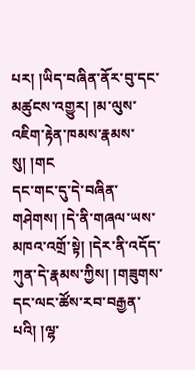པར། །ཡིད་བཞིན་ནོར་བུ་དང་མཚུངས་འགྱུར། །མ་ལུས་འཇིག་རྟེན་ཁམས་རྣམས་སུ། །གང
དང་གང་དུ་དེ་བཞིན་གཤེགས། །དེ་ནི་གཞལ་ཡས་མཁའ་འགྲོ་སྟེ། །དེར་ནི་འདོད་ཀུན་དེ་རྣམས་ཀྱིས། །གཟུགས་དང་ལང་ཚོས་རབ་བརྒྱན་པའི། །ལྷ་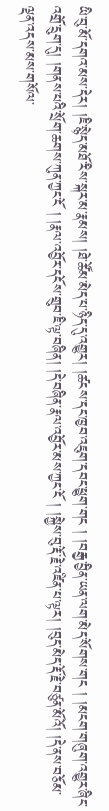ཡི་བུ་མོ་དགའ་མས་དེར། །ཇི་སྙེད་མཐོ་རིས་སྐར་མ་རྣམས། །ཐེ་ཚོམ་མེད་པ་ཉིད་དུ་འགྱུར། །ཚངས་དང་ཁྱབ་འཇུག་དབང་ཕྱུག་གང ། །བརྒྱ་བྱིན་ཡན་ལག་མེད་སོགས་གང ། །མངག་གཞུག་འགྱུར་ཞིང་འགྲོ་དྲུག་དུ། །གནས་པའི་སྲོག་ཆགས་ཀུན་ཀྱང་ངོ ། །རྣལ་འབྱོར་དངོས་གྲུབ་ཇི་ལྟ་བཞིན། །དེ་བཞིན་རྣལ་འབྱོར་མས་ཀྱང་ངོ ། །སྐྱེས་བུ་རྡོ་རྗེ་འཛིན་པ་ལྟར། །བུད་མེད་རྡོ་རྗེ་བཙུན་མོའོ། །དེ་ནས་བཅོམ་ལྡན་འདས་མས་གསོལ་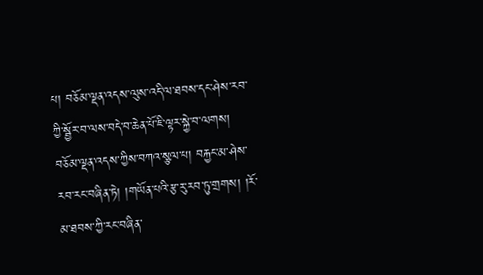པ། བཅོམ་ལྡན་འདས་ལུས་འདི་ལ་ཐབས་དང་ཤེས་རབ་ཀྱི་སྦྱོར་བ་ལས་བདེ་བ་ཆེན་པོ་ཇི་ལྟར་སྐྱེ་བ་ལགས། བཅོམ་ལྡན་འདས་ཀྱིས་བཀའ་སྩལ་པ། བརྐྱང་མ་ཤེས་རབ་རང་བཞིན་ཏེ། །གཡོན་པའི་རྩ་རུ་རབ་ཏུ་གྲགས། །རོ་མ་ཐབས་ཀྱི་རང་བཞིན་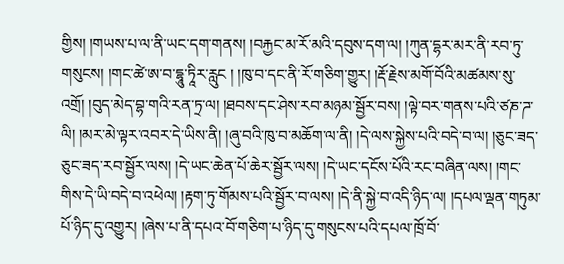གྱིས། །གཡས་པ་ལ་ནི་ཡང་དག་གནས། །བརྐྱང་མ་རོ་མའི་དབུས་དག་ལ། །ཀུན་དྷར་མར་ནི་རབ་ཏུ་གསུངས། །གང་ཚེ་ཨ་བ་དྷཱུ་ཏཱིར་རླུང ། །ཁུ་བ་དང་ནི་རོ་གཅིག་གྱུར། །རྡོ་རྗེས་མགོ་བོའི་མཚམས་སུ་འགྲོ། །བུད་མེད་བྷ་གའི་རན་ཏྲ་ལ། །ཐབས་དང་ཤེས་རབ་མཉམ་སྦྱོར་བས། །ལྟེ་བར་གནས་པའི་ཙཎ་ཌ་ལི། །མར་མེ་ལྟར་འབར་དེ་ཡིས་ནི། །ཞུ་བའི་ཁུ་བ་མཆོག་ལ་ནི། །དེ་ལས་སྐྱེས་པའི་བདེ་བ་ལ། །ཅུང་ཟད་ཅུང་ཟད་རབ་སྦྱོར་ལས། །དེ་ཡང་ཆེན་པོ་ཆེར་སྦྱོར་ལས། །དེ་ཡང་དངོས་པོའི་རང་བཞིན་ལས། །གང་གིས་དེ་ཡི་བདེ་བ་འཕེལ། །རྟག་ཏུ་གོམས་པའི་སྦྱོར་བ་ལས། །དེ་ནི་སྐྱེ་བ་འདི་ཉིད་ལ། །དཔལ་ལྡན་གཏུམ་པོ་ཉིད་དུ་འགྱུར། །ཞེས་པ་ནི་དཔའ་བོ་གཅིག་པ་ཉིད་དུ་གསུངས་པའི་དཔལ་ཁྲོ་བོ་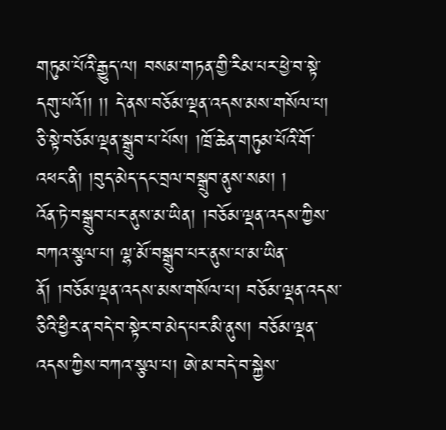གཏུམ་པོའི་རྒྱུད་ལ། བསམ་གཏན་གྱི་རིམ་པར་ཕྱེ་བ་སྟེ་དགུ་པའོ།། །། དེ་ནས་བཅོམ་ལྡན་འདས་མས་གསོལ་པ། ཅི་སྟེ་བཅོམ་ལྡན་སྒྲུབ་པ་པོས། །ཁྲོ་ཆེན་གཏུམ་པོའི་གོ་འཕང་ནི། །བུད་མེད་དང་བྲལ་བསྒྲུབ་ནུས་སམ། །
འོན་ཏེ་བསྒྲུབ་པར་ནུས་མ་ཡིན། །བཅོམ་ལྡན་འདས་ཀྱིས་བཀའ་སྩལ་པ། ལྷ་མོ་བསྒྲུབ་པར་ནུས་པ་མ་ཡིན་ནོ། །བཅོམ་ལྡན་འདས་མས་གསོལ་པ། བཅོམ་ལྡན་འདས་ཅིའི་ཕྱིར་ན་བདེ་བ་སྟེར་བ་མེད་པར་མི་ནུས། བཅོམ་ལྡན་འདས་ཀྱིས་བཀའ་སྩལ་པ། ཨེ་མ་བདེ་བ་སྐྱེས་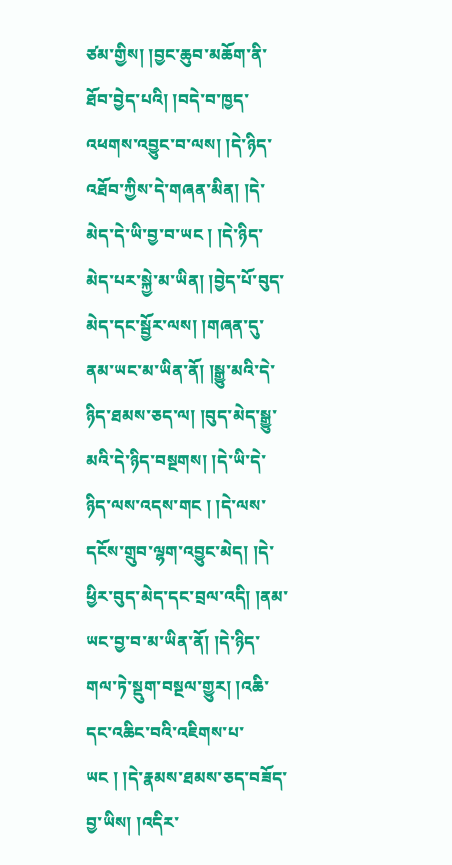ཙམ་གྱིས། །བྱང་ཆུབ་མཆོག་ནི་ཐོབ་བྱེད་པའི། །བདེ་བ་ཁྱད་འཕགས་འབྱུང་བ་ལས། །དེ་ཉིད་འཐོབ་ཀྱིས་དེ་གཞན་མིན། །དེ་མེད་དེ་ཡི་བྱ་བ་ཡང ། །དེ་ཉིད་མེད་པར་སྐྱེ་མ་ཡིན། །བྱེད་པོ་བུད་མེད་དང་སྦྱོར་ལས། །གཞན་དུ་ནམ་ཡང་མ་ཡིན་ནོ། །སྒྱུ་མའི་དེ་ཉིད་ཐམས་ཅད་ལ། །བུད་མེད་སྒྱུ་མའི་དེ་ཉིད་བསྔགས། །དེ་ཡི་དེ་ཉིད་ལས་འདས་གང ། །དེ་ལས་དངོས་གྲུབ་ལྷག་འབྱུང་མེད། །དེ་ཕྱིར་བུད་མེད་དང་བྲལ་འདི། །ནམ་ཡང་བྱ་བ་མ་ཡིན་ནོ། །དེ་ཉིད་གལ་ཏེ་སྡུག་བསྔལ་གྱུར། །འཆི་དང་འཆིང་བའི་འཇིགས་པ་ཡང ། །དེ་རྣམས་ཐམས་ཅད་བཟོད་བྱ་ཡིས། །འདིར་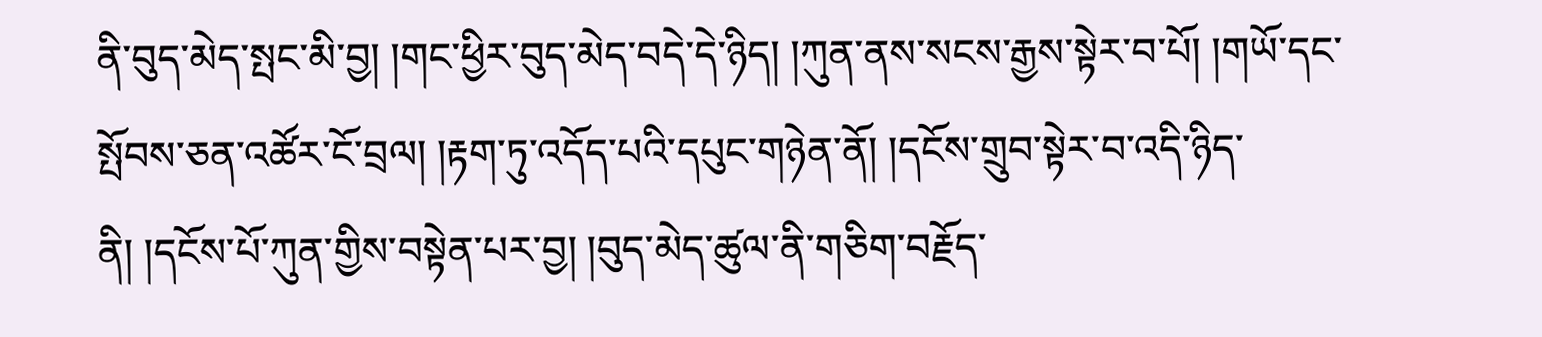ནི་བུད་མེད་སྤང་མི་བྱ། །གང་ཕྱིར་བུད་མེད་བདེ་དེ་ཉིད། །ཀུན་ནས་སངས་རྒྱས་སྟེར་བ་པོ། །གཡོ་དང་སྤོབས་ཅན་འཚོར་ངོ་བྲལ། །རྟག་ཏུ་འདོད་པའི་དཔུང་གཉེན་ནོ། །དངོས་གྲུབ་སྟེར་བ་འདི་ཉིད་ནི། །དངོས་པོ་ཀུན་གྱིས་བསྟེན་པར་བྱ། །བུད་མེད་ཚུལ་ནི་གཅིག་བརྗོད་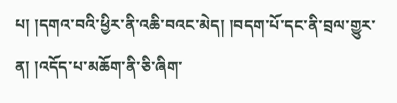པ། །དགའ་བའི་ཕྱིར་ནི་འཆི་བའང་མེད། །བདག་པོ་དང་ནི་བྲལ་གྱུར་ན། །འདོད་པ་མཆོག་ནི་ཅི་ཞིག་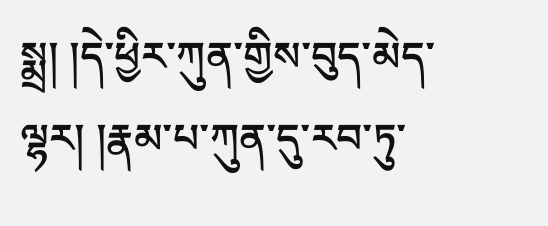སྨྲ། །དེ་ཕྱིར་ཀུན་གྱིས་བུད་མེད་ལྷར། །རྣམ་པ་ཀུན་དུ་རབ་ཏུ་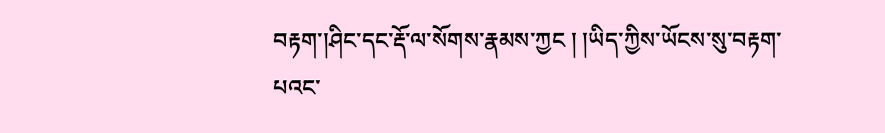བརྟག་།ཤིང་དང་རྡོ་ལ་སོགས་རྣམས་ཀྱང ། །ཡིད་ཀྱིས་ཡོངས་སུ་བརྟག་པའང་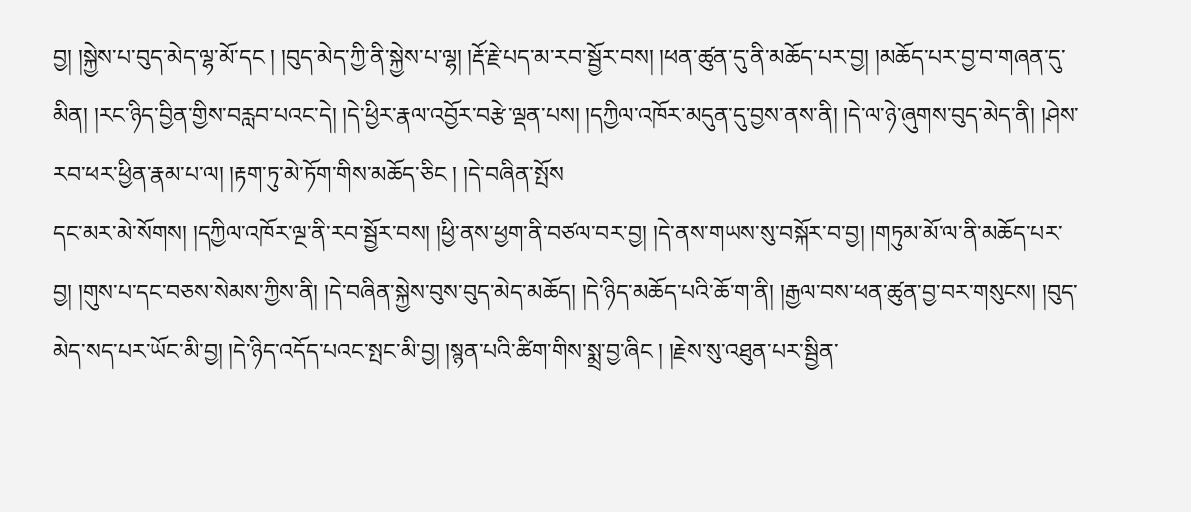བྱ། །སྐྱེས་པ་བུད་མེད་ལྷ་མོ་དང ། །བུད་མེད་ཀྱི་ནི་སྐྱེས་པ་ལྷ། །རྡོ་རྗེ་པད་མ་རབ་སྦྱོར་བས། །ཕན་ཚུན་དུ་ནི་མཆོད་པར་བྱ། །མཆོད་པར་བྱ་བ་གཞན་དུ་མིན། །རང་ཉིད་བྱིན་གྱིས་བརླབ་པའང་དེ། །དེ་ཕྱིར་རྣལ་འབྱོར་བརྩེ་ལྡན་པས། །དཀྱིལ་འཁོར་མདུན་དུ་བྱས་ནས་ནི། །དེ་ལ་ཉེ་ཞུགས་བུད་མེད་ནི། །ཤེས་རབ་ཕར་ཕྱིན་རྣམ་པ་ལ། །རྟག་ཏུ་མེ་ཏོག་གིས་མཆོད་ཅིང ། །དེ་བཞིན་སྤོས
དང་མར་མེ་སོགས། །དཀྱིལ་འཁོར་ལྔ་ནི་རབ་སྦྱོར་བས། །ཕྱི་ནས་ཕྱག་ནི་བཙལ་བར་བྱ། །དེ་ནས་གཡས་སུ་བསྐོར་བ་བྱ། །གཏུམ་མོ་ལ་ནི་མཆོད་པར་བྱ། །གུས་པ་དང་བཅས་སེམས་ཀྱིས་ནི། །དེ་བཞིན་སྐྱེས་བུས་བུད་མེད་མཆོད། །དེ་ཉིད་མཆོད་པའི་ཆོ་ག་ནི། །རྒྱལ་བས་ཕན་ཚུན་བྱ་བར་གསུངས། །བུད་མེད་སད་པར་ཡོང་མི་བྱ། །དེ་ཉིད་འདོད་པའང་སྤང་མི་བྱ། །སྙན་པའི་ཚིག་གིས་སྨྲ་བྱ་ཞིང ། །རྗེས་སུ་འཐུན་པར་སྦྱིན་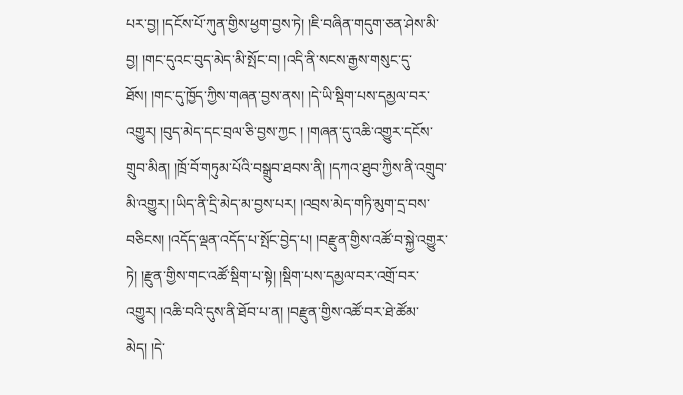པར་བྱ། །དངོས་པོ་ཀུན་གྱིས་ཕྱག་བྱས་ཏེ། །ཇི་བཞིན་གདུག་ཅན་ཤེས་མི་བྱ། །གང་དུའང་བུད་མེད་མི་སྤོང་བ། །འདི་ནི་སངས་རྒྱས་གསུང་དུ་ཐོས། །གང་དུ་ཁྱོད་ཀྱིས་གཞན་བྱས་ནས། །དེ་ཡི་སྡིག་པས་དམྱལ་བར་འགྱུར། །བུད་མེད་དང་བྲལ་ཅི་བྱས་ཀྱང ། །གཞན་དུ་འཆི་འགྱུར་དངོས་གྲུབ་མིན། །ཁྲོ་བོ་གཏུམ་པོའི་བསྒྲུབ་ཐབས་ནི། །དཀའ་ཐུབ་ཀྱིས་ནི་འགྲུབ་མི་འགྱུར། །ཡིད་ནི་དྲི་མེད་མ་བྱས་པར། །འབྲས་མེད་གཏི་མུག་དྲ་བས་བཅིངས། །འདོད་ལྡན་འདོད་པ་སྤོང་བྱེད་པ། །བརྫུན་གྱིས་འཚོ་བ་སྐྱེ་འགྱུར་ཏེ། །རྫུན་གྱིས་གང་འཚོ་སྡིག་པ་སྟེ། །སྡིག་པས་དམྱལ་བར་འགྲོ་བར་འགྱུར། །འཆི་བའི་དུས་ནི་ཐོབ་པ་ན། །བརྫུན་གྱིས་འཚོ་བར་ཐེ་ཚོམ་མེད། །དེ་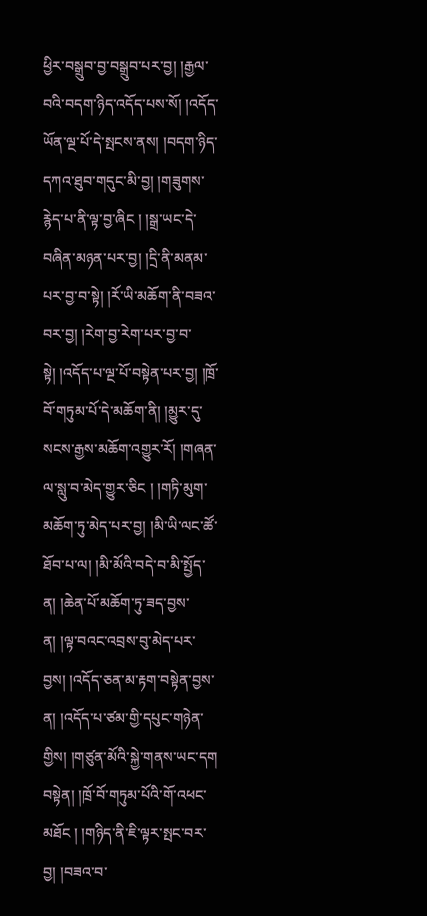ཕྱིར་བསྒྲུབ་བྱ་བསྒྲུབ་པར་བྱ། །རྒྱལ་བའི་བདག་ཉིད་འདོད་པས་སོ། །འདོད་ཡོན་ལྔ་པོ་དེ་སྤངས་ནས། །བདག་ཉིད་དཀའ་ཐུབ་གདུང་མི་བྱ། །གཟུགས་རྙེད་པ་ནི་ལྟ་བྱ་ཞིང ། །སྒྲ་ཡང་དེ་བཞིན་མཉན་པར་བྱ། །དྲི་ནི་མནམ་པར་བྱ་བ་སྟེ། །རོ་ཡི་མཆོག་ནི་བཟའ་བར་བྱ། །རེག་བྱ་རེག་པར་བྱ་བ་སྟེ། །འདོད་པ་ལྔ་པོ་བསྟེན་པར་བྱ། །ཁྲོ་བོ་གཏུམ་པོ་དེ་མཆོག་ནི། །མྱུར་དུ་སངས་རྒྱས་མཆོག་འགྱུར་རོ། །གཞན་ལ་སླུ་བ་མེད་གྱུར་ཅིང ། །གཏི་མུག་མཆོག་ཏུ་མེད་པར་བྱ། །མི་ཡི་ལང་ཚོ་ཐོབ་པ་ལ། །མི་མོའི་བདེ་བ་མི་སྤྱོད་ན། །ཆེན་པོ་མཆོག་ཏུ་ཟད་བྱས་ན། །ལྟ་བའང་འབྲས་བུ་མེད་པར་བྱས། །འདོད་ཅན་མ་རྟག་བསྟེན་བྱས་ན། །འདོད་པ་ཙམ་གྱི་དཔུང་གཉེན་གྱིས། །གཙུན་མོའི་སྐྱེ་གནས་ཡང་དག
བསྟེན། །ཁྲོ་བོ་གཏུམ་པོའི་གོ་འཕང་མཐོང ། །གཉིད་ནི་ཇི་ལྟར་སྤང་བར་བྱ། །བཟའ་བ་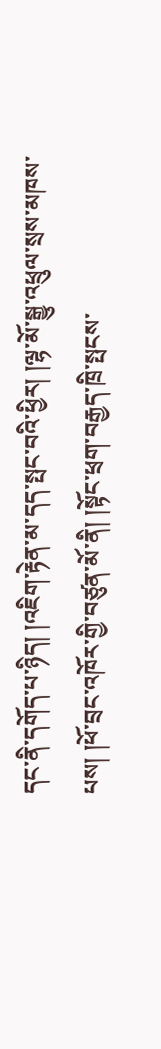དང་ནི་དགོད་པ་ཉིད། །འཇིག་རྟེན་མ་དད་སྤང་བའི་ཕྱིར། །ལྷ་མོ་སྒྱུ་འཕྲུལ་སྲས་མཁས་པས། །ཕོ་བྲང་འཁོར་གྱི་བཙུན་མོ་ནི། །སྟོང་ཕྲག་བརྒྱད་ཁྲི་སྤངས་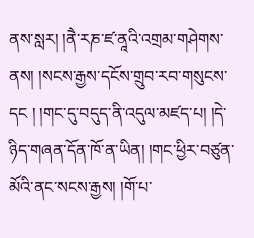ནས་སླར། །ནཻ་རཎ་ཛ་ནཱའི་འགྲམ་གཤེགས་ནས། །སངས་རྒྱས་དངོས་གྲུབ་རབ་གསུངས་དང ། །གང་དུ་བདུད་ནི་འདུལ་མཛད་པ། །དེ་ཉིད་གཞན་དོན་ཁོ་ན་ཡིན། །གང་ཕྱིར་བཙུན་མོའི་ནང་སངས་རྒྱས། །གོ་པ་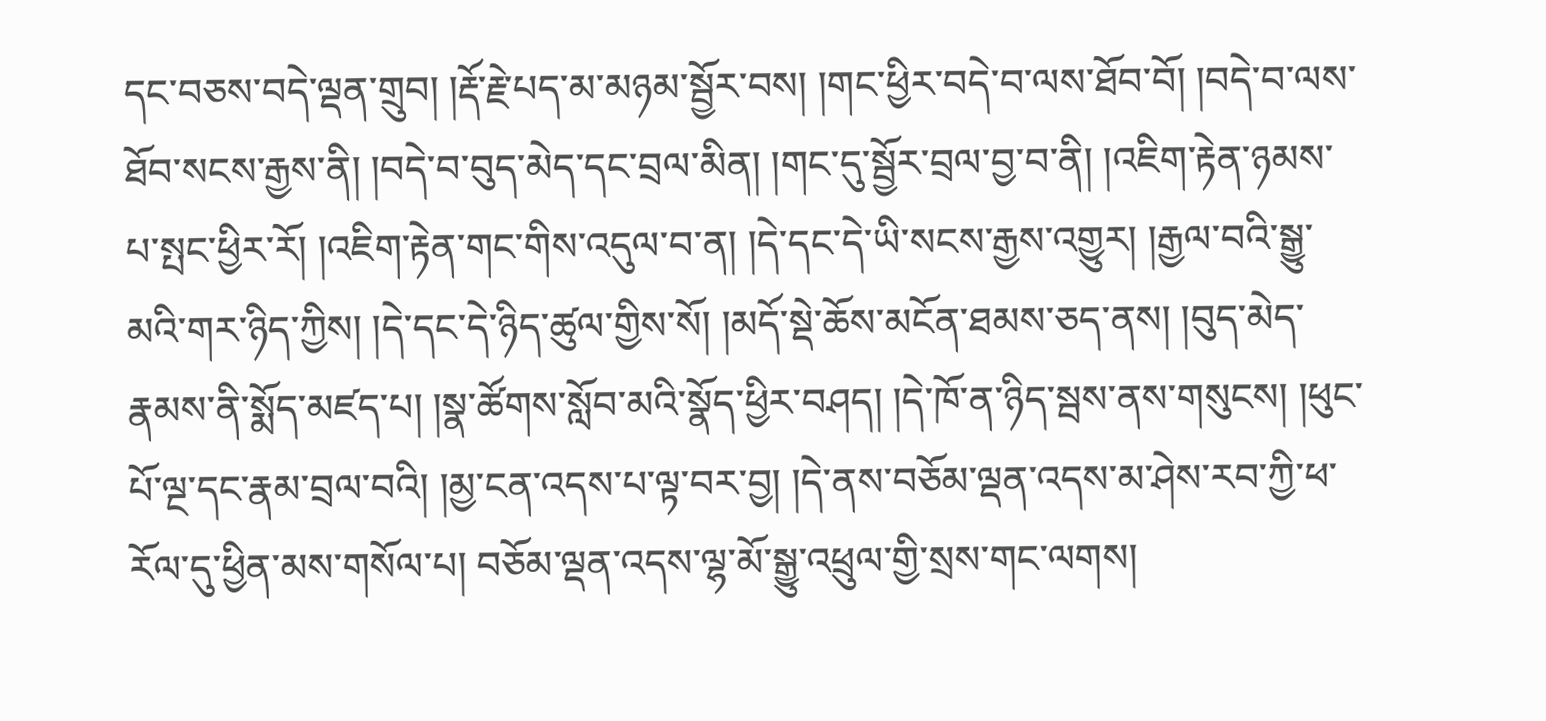དང་བཅས་བདེ་ལྡན་གྲུབ། །རྡོ་རྗེ་པད་མ་མཉམ་སྦྱོར་བས། །གང་ཕྱིར་བདེ་བ་ལས་ཐོབ་བོ། །བདེ་བ་ལས་ཐོབ་སངས་རྒྱས་ནི། །བདེ་བ་བུད་མེད་དང་བྲལ་མིན། །གང་དུ་སྦྱོར་བྲལ་བྱ་བ་ནི། །འཇིག་རྟེན་ཉམས་པ་སྤང་ཕྱིར་རོ། །འཇིག་རྟེན་གང་གིས་འདུལ་བ་ན། །དེ་དང་དེ་ཡི་སངས་རྒྱས་འགྱུར། །རྒྱལ་བའི་སྒྱུ་མའི་གར་ཉིད་ཀྱིས། །དེ་དང་དེ་ཉིད་ཚུལ་གྱིས་སོ། །མདོ་སྡེ་ཆོས་མངོན་ཐམས་ཅད་ནས། །བུད་མེད་རྣམས་ནི་སྨོད་མཛད་པ། །སྣ་ཚོགས་སློབ་མའི་སྣོད་ཕྱིར་བཤད། །དེ་ཁོ་ན་ཉིད་སྦས་ནས་གསུངས། །ཕུང་པོ་ལྔ་དང་རྣམ་བྲལ་བའི། །མྱ་ངན་འདས་པ་ལྟ་བར་བྱ། །དེ་ནས་བཅོམ་ལྡན་འདས་མ་ཤེས་རབ་ཀྱི་ཕ་རོལ་དུ་ཕྱིན་མས་གསོལ་པ། བཅོམ་ལྡན་འདས་ལྷ་མོ་སྒྱུ་འཕྲུལ་གྱི་སྲས་གང་ལགས།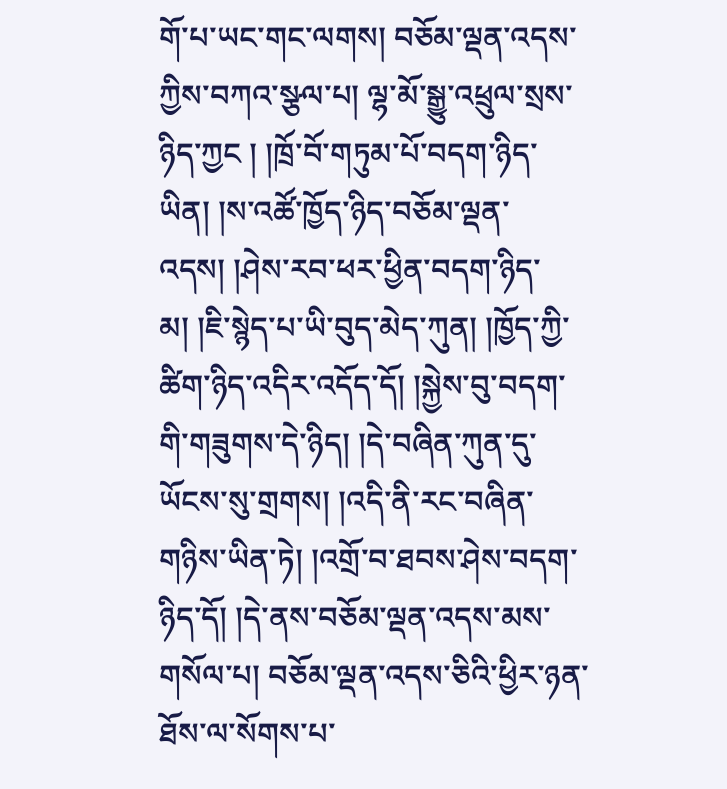གོ་པ་ཡང་གང་ལགས། བཅོམ་ལྡན་འདས་ཀྱིས་བཀའ་སྩལ་པ། ལྷ་མོ་སྒྱུ་འཕྲུལ་སྲས་ཉིད་ཀྱང ། །ཁྲོ་བོ་གཏུམ་པོ་བདག་ཉིད་ཡིན། །ས་འཚོ་ཁྱོད་ཉིད་བཅོམ་ལྡན་འདས། །ཤེས་རབ་ཕར་ཕྱིན་བདག་ཉིད་མ། །ཇི་སྙེད་པ་ཡི་བུད་མེད་ཀུན། །ཁྱོད་ཀྱི་ཚིག་ཉིད་འདིར་འདོད་དོ། །སྐྱེས་བུ་བདག་གི་གཟུགས་དེ་ཉིད། །དེ་བཞིན་ཀུན་དུ་ཡོངས་སུ་གྲགས། །འདི་ནི་རང་བཞིན་གཉིས་ཡིན་ཏེ། །འགྲོ་བ་ཐབས་ཤེས་བདག་ཉིད་དོ། །དེ་ནས་བཅོམ་ལྡན་འདས་མས་གསོལ་པ། བཅོམ་ལྡན་འདས་ཅིའི་ཕྱིར་ཉན་ཐོས་ལ་སོགས་པ་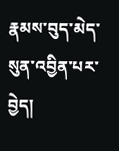རྣམས་བུད་མེད་སུན་འབྱིན་པར་བྱེད།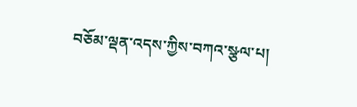བཅོམ་ལྡན་འདས་ཀྱིས་བཀའ་སྩལ་པ།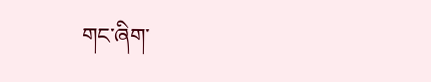གང་ཞིག་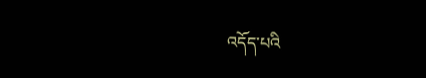འདོད་པའི